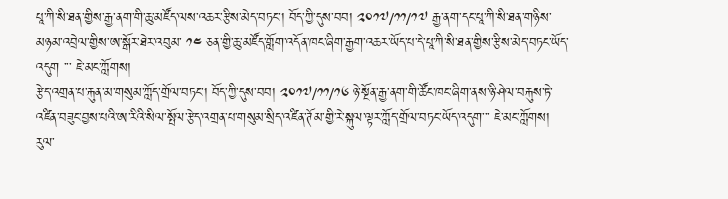པཱ་ཀི་སི་ཐན་གྱིས་རྒྱ་ནག་གི་ཆུ་མཛོད་ལས་འཆར་རྩིས་མེད་བཏང་། བོད་ཀྱི་དུས་བབ། ༢༠༡༧/༡༡/༡༧ རྒྱ་ནག་དང་པཱ་ཀི་སི་ཐན་གཉིས་མཉམ་འབྲེལ་གྱིས་ཨ་སྒོར་ཐེར་འབུམ་ ༡༤ ཅན་གྱི་ཆུ་མཛོད་གློག་འདོན་ཁང་ཞིག་རྒྱག་འཆར་ཡོད་པ་དེ་པཱ་ཀི་སི་ཐན་གྱིས་རྩིས་མེད་བཏང་ཡོད་འདུག ་་་ ཇེ་མང་ཀློགས།
རྩེད་འགྲན་པ་རྐུན་མ་གསུམ་ཀློད་གྲོལ་བཏང་། བོད་ཀྱི་དུས་བབ། ༢༠༡༧/༡༡/༡༦ ཉེ་སྔོན་རྒྱ་ནག་གི་ཚོང་ཁང་ཞིག་ནས་ཉི་ཤེལ་བརྐུས་ཏེ་འཛིན་བཟུང་བྱས་པའི་ཨ་རིའི་སིལ་སྤོལ་རྩེད་འགྲན་པ་གསུམ་སྲིད་འཛིན་ཊོམ་གྱི་རེ་སྐུལ་ལྟར་ཀློད་གྲོལ་བཏང་ཡོད་འདུག་་་ ཇེ་མང་ཀློགས།
རུལ་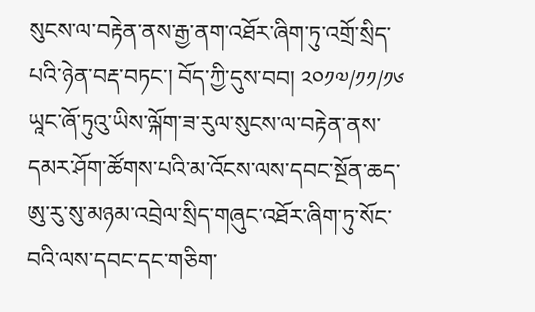སུངས་ལ་བརྟེན་ནས་རྒྱ་ནག་འཐོར་ཞིག་ཏུ་འགྲོ་སྲིད་པའི་ཉེན་བརྡ་བཏང་། བོད་ཀྱི་དུས་བབ། ༢༠༡༧/༡༡/༡༦ ཡཱང་ཞོ་ཏུའུ་ཡིས་ལྐོག་ཟ་རུལ་སུངས་ལ་བརྟེན་ནས་དམར་ཤོག་ཚོགས་པའི་མ་འོངས་ལས་དབང་སྔོན་ཆད་ཨུ་རུ་སུ་མཉམ་འབྲེལ་སྲིད་གཞུང་འཐོར་ཞིག་ཏུ་སོང་བའི་ལས་དབང་དང་གཅིག་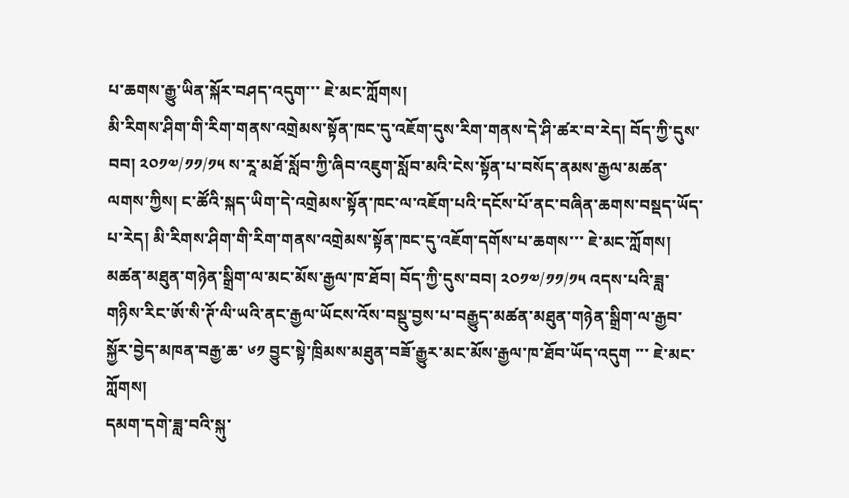པ་ཆགས་རྒྱུ་ཡིན་སྐོར་བཤད་འདུག་་་ ཇེ་མང་ཀློགས།
མི་རིགས་ཤིག་གི་རིག་གནས་འགྲེམས་སྟོན་ཁང་དུ་འཇོག་དུས་རིག་གནས་དེ་ཤི་ཚར་བ་རེད། བོད་ཀྱི་དུས་བབ། ༢༠༡༧/༡༡/༡༥ ས་རཱ་མཐོ་སློབ་ཀྱི་ཞིབ་འཇུག་སློབ་མའི་ངེས་སྟོན་པ་བསོད་ནམས་རྒྱལ་མཚན་ལགས་ཀྱིས། ང་ཚོའི་སྐད་ཡིག་དེ་འགྲེམས་སྟོན་ཁང་ལ་འཇོག་པའི་དངོས་པོ་ནང་བཞིན་ཆགས་བསྡད་ཡོད་པ་རེད། མི་རིགས་ཤིག་གི་རིག་གནས་འགྲེམས་སྟོན་ཁང་དུ་འཇོག་དགོས་པ་ཆགས་་་ ཇེ་མང་ཀློགས།
མཚན་མཐུན་གཉེན་སྒྲིག་ལ་མང་མོས་རྒྱལ་ཁ་ཐོབ། བོད་ཀྱི་དུས་བབ། ༢༠༡༧/༡༡/༡༥ འདས་པའི་ཟླ་གཉིས་རིང་ཨོ་སི་ཊོ་ལི་ཡའི་ནང་རྒྱལ་ཡོངས་འོས་བསྡུ་བྱས་པ་བརྒྱུད་མཚན་མཐུན་གཉེན་སྒྲིག་ལ་རྒྱབ་སྐྱོར་བྱེད་མཁན་བརྒྱ་ཆ་ ༦༡ བྱུང་སྟེ་ཁྲིམས་མཐུན་བཟོ་རྒྱུར་མང་མོས་རྒྱལ་ཁ་ཐོབ་ཡོད་འདུག ་་་ ཇེ་མང་ཀློགས།
དམག་དགེ་ཟླ་བའི་སྐུ་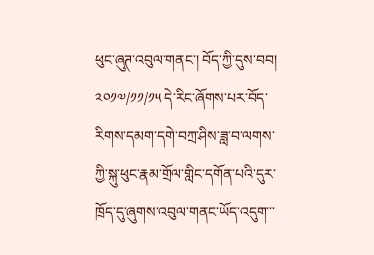ཕུང་ཞུཊ་འབུལ་གནང་། བོད་ཀྱི་དུས་བབ། ༢༠༡༧/༡༡/༡༥ དེ་རིང་ཞོགས་པར་བོད་རིགས་དམག་དགེ་བཀྲ་ཤིས་ཟླ་བ་ལགས་ཀྱི་སྐུ་ཕུང་རྣམ་གྲོལ་གླིང་དགོན་པའི་དུར་ཁྲོད་དུ་ཞུགས་འབུལ་གནང་ཡོད་འདུག་་་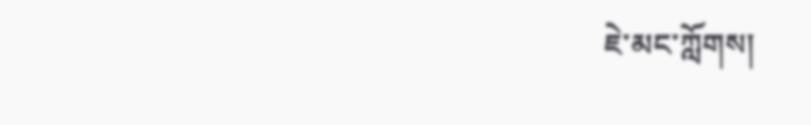ཇེ་མང་ཀློགས།